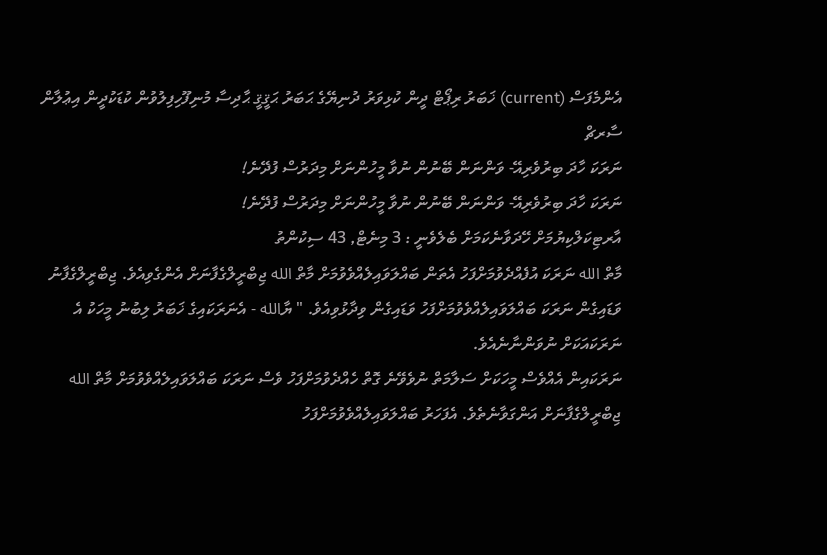އެންމެފަސް (current) ޚަބަރު ރިޕޯޓް ދީން ކުޅިވަރު ދުނިޔޭގެ ޙަބަރު ޙަޤީޤީ ޙާދިސާ މުނިފޫހިފިލުވުން ކުޑަކުދީން އިޢުލާން ސާރޗް
ނަރަކަ ހާދަ ބިރުވެރިއޭ- ވަންނަން ބޭނުން ނުވާ މީހުންނަށް މިދަރުސް ފުދޭނެ!
ނަރަކަ ހާދަ ބިރުވެރިއޭ- ވަންނަން ބޭނުން ނުވާ މީހުންނަށް މިދަރުސް ފުދޭނެ!
އާރޓިކަލްކިޔުމަށް ހޭދަވާނެކަމަށް ބެލެވެނީ : 3 މިނެޓް, 43 ސިކުންތު
މާތް الله ނަރަކަ އުފެއްދެވުމަށްފަހު އެތަން ބައްލަވައިލެއްވެވުމަށް މާތް الله ޖިބްރީލްގެފާނަށް އެންގެވިއެވެ. ޖިބްރީލްގެފާނު ވަޑައިގެން ނަރަކަ ބައްލަވައިލެއްވެވުމަށްފަހު ވަޑައިގެން ވިދާޅުވިއެވެ. " ޔާالله - އެނަރަކައިގެ ޚަބަރު ލިބުނު މީހަކު އެ ނަރަކައަކަށް ނުވަންނާނެއެވެ.
ނަރަކައިން އެއްވެސް މީހަކަށް ސަލާމަތް ނުވެވޭނެ ގޮތް ހެއްދެވުމަށްފަހު ވެސް ނަރަކަ ބައްލަވައިލެއްވެވުމަށް މާތް الله ޖިބްރީލްގެފާނަށް އަންގަވާނެތެވެ. އެފަހަރު ބައްލަވައިލެއްވެވުމަށްފަހު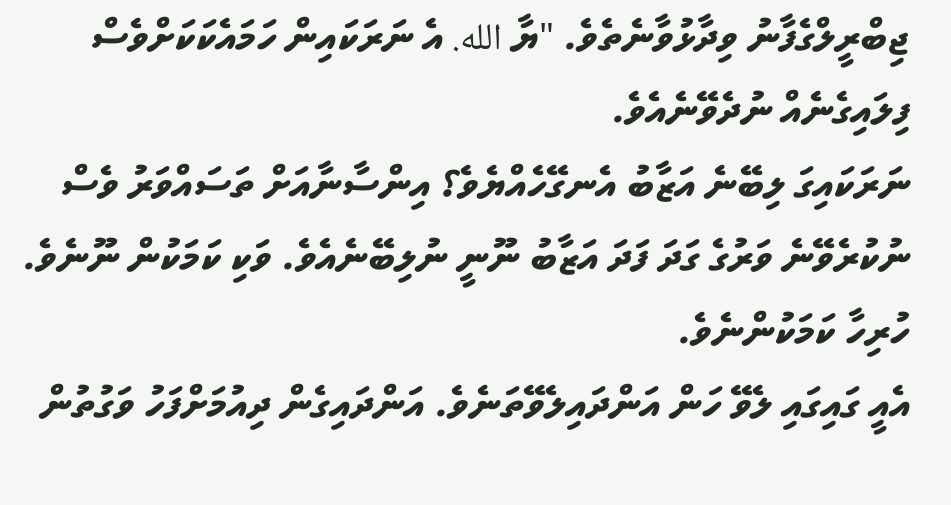ޖިބްރީލްގެފާނު ވިދާޅުވާނެތެވެ. "ޔާ الله. އެ ނަރަކައިން ހަމައެކަކަށްވެސް ފިލައިގެނެއް ނުދެވޭނެއެވެ.
ނަރަކައިގަ ލިބޭނެ އަޒާބު އެނގޭހެއްޔެވެ؟ އިންސާނާއަށް ތަސައްވަރު ވެސް ނުކުރެވޭނެ ވަރުގެ ގަދަ ފަދަ އަޒާބު ނޫނީ ނުލިބޭނެއެވެ. ވަކި ކަމަކުން ނޫނެވެ. ހުރިހާ ކަމަކުންނެވެ.
އެއީ ގައިގައި ލެވޭ ހަން އަންދައިލެވޭތަނެވެ. އަންދައިގެން ދިއުމަށްފަހު ވަގުތުން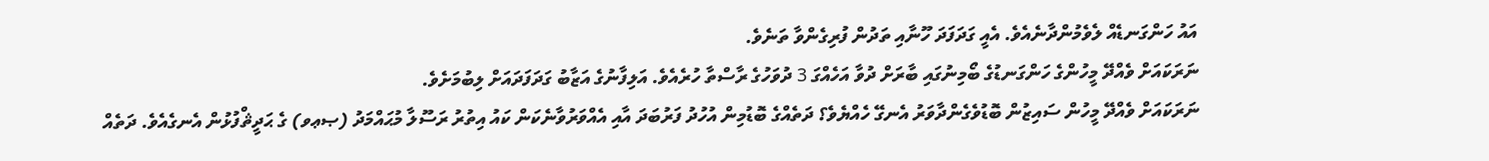އައު ހަންގަނޑެއް ލެވެމުންދާނެއެވެ. އެއީ ގަދަފަދަ ހޫނާއި ތަދުން ފުރިގެންވާ ތަނެވެ.
ނަރަކައަށް ވެއްދޭ މީހުންގެ ހަންގަނޑުގެ ބޯމިނުގައި ބާރަށް ދުވާ އަހެއްގަ 3 ދުވަހުގެ ރާސްތާ ހުރެއެވެ. އަލިފާނުގެ އަޒާބު ގަދަފަދައަށް ލިބުމަށެވެ.
ނަރަކައަށް ވެއްދޭ މީހުން ސައިޒުން ބޮޑުވެގެންދާވަރު އެނގޭ ހެއްޔެވެ؟ ދަތެއްގެ ބޮޑުމިން އުހުދު ފަރުބަދަ އާއި އެއްވަރުވާނެކަން ކައު އިތުރު ރަސޫލާ މުޙައްމަދު (ޞޢވ) ގެ ޙަދީޘްފުޅުން އެނގެއެވެ. ދަތެއް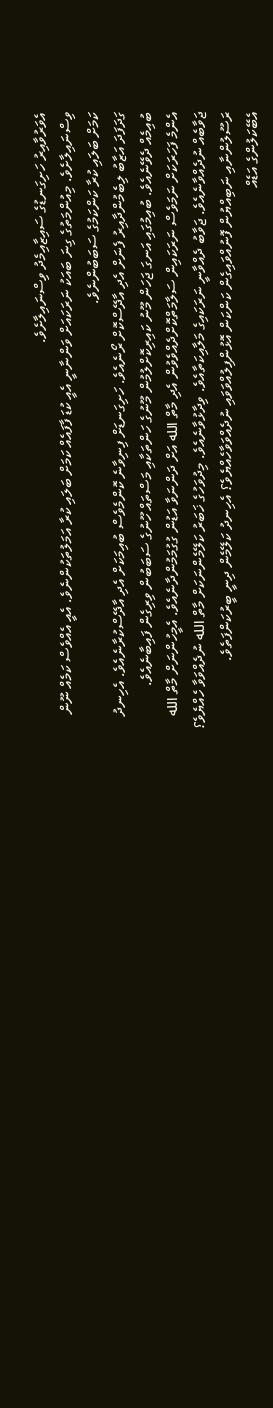އެވަރުވާއިރު ހަށިގަނޑުގެ ސައިޒާއިމެދު ވިސްނައިލާށެވެ.
ވިސްނައިލާށެވެ. މިއުންމަތުގެ ގިނަ ބައަކު ނަރަކައަށް ވަންނާނީ އެއީ ކުޑަ ފާފައެއް ކަމަށް ބަލައި ކުރާ އަމަލުތަކުންނެވެ. އެއީ އެއްވެސް ކަމެއް ނޫން ކަމަށް ބަލައި ކުރާ ކަންކަމުގެ ސަބަބުންނެވެ.
ގަދަފަދަ އަޒާބު ލިބެމުންދާއިރު ފެނަށް އެދި އާދޭސްކޮށް ރޯނެއެވެ. ހަށިގަނޑަށް ފިނިވާނެ ކޮންމެވެސް ބުއިމަކަށް އެދި އާދޭސްކުރާނެއެވެ. އެހިނދު ބުއިމެއް ދެވޭނެއެވެ. ބުއިމުގައި އަނގަ ޖަހަން މޫނު ކައިރިކޮށްލުމުން މޫނުގެ ހަންތަކާއި މަސްތައް ހޫނުގެ ސަބަބުން ވިރިގެން ފައިބާނެއެވެ.
އެންމެ ފަހަރަކަށް ނަމަވެސް ނަރަކައިން ސަލާމަތްކޮށްދެއްވެވުން އެދި މާތް الله އަށް ދަންނަވާ އަޑުން ގުގުމަމުންދާނެއެވެ. އެމީހުންނަށް މާތް الله ޖަވާބެއް ނުދެއްވާނެއެވެ. ޖަވާބު ދެއްވާނީ ނަރަކައިގެ މަލާއިކަތާއެވެ. ވިދާޅުވާނެއެވެ. މިދުވަހުގެ ޚަބަރު ކަލޭމެންނަކަށް މާތް الله ނުދެއްވަވާ ހެއްޔެވެ؟ ރަސޫލުންނާއި ނަބިއްޔުން ފޮނުއްވައިގެން ކަންކަން އޮޅުންފިލުއްވަވައި ނުދެއްވަވާހެއްޔެވެ؟ އެހިނދު ކަލޭމެން ދިނީ ބީރުކަންފަތެވެ.
އެބޭކަލުންގެ އަޑެއް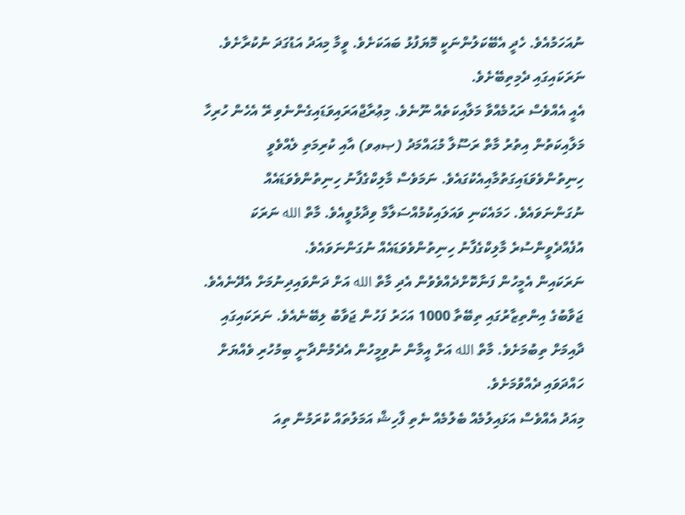ނުއަހަމުއެވެ. ހެދީ އެބޭކަލުންނަކީ މޮޔަފުޅު ބައަކަށެވެ. ވީމާ މިއަދު އަޑުގަދަ ނުކުރާށެވެ. ނަރަކައިގައި ދެމިތިބޭށެވެ.
އެއީ އެއްވެސް ރަޙުމެއްވާ މަލާއިކަތެއް ނޫނެވެ. މިޢުރާޖްއަރައިވަޑައިގެންނެވި ރޭ އެހެން ހުރިހާ މަލާއިކަތުން އިތުރު މާތް ރަސޫލާ މުޙައްމަދު (ޞޢވ) އާއި ކުރިމަތި ލެއްވެވީ ހިނިތުންވެވަޑައިގަތުމާއިއެކުގައެވެ. ނަމަވެސް މާލިކްގެފާނު ހިނިތުންވެވަޑައެއް ނުގަންނަވައެވެ. ހަމައެކަނި ވައަލައިކުމުއްސަލާމް ވިދާޅުވީއެވެ. މާތް الله ނަރަކަ އުފެއްދެވީންސުރެ މާލިކްގެފާނު ހިނިތުންވެވަޑައެއް ނުގަންނަވައެވެ.
ނަރަކައިން އެމީހުން ފަނާކޮށްދެއްވެވުން އެދި މާތް الله އަށް ދަންވައިދިނުމަށް އެދޭނެއެވެ. ޖަވާބުގެ އިންތިޒާރުގައި ތިބޭތާ 1000 އަހަރު ފަހުން ޖަވާބު ލިބޭނެއެވެ. ނަރަކައިގައި ދާއިމަށް ތިބުމަށެވެ. މާތް الله އަށް އީމާން ނުވިމީހުން އެދެމުންދާނީ ބިމުހުރި ވެއްޔަށް ހައްދަވައި ދެއްވުމަށެވެ.
މިއަދު އެއްވެސް އަޅައިލުމެއް ބެލުމެއް ނެތި ފާހިޝް އަމަލުތައް ކުރަމުން ތިއަ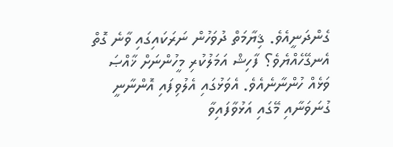ގެންދަނީއެވެ. ޤިޔާމަތް ދުވަހުން ނަރަކައިގައި ވާނެ ގޮތް އެނގޭހެއްޔެވެ؟ ފާހިޝް އަމަލުކުރި މީހުންނަށް ޚާއްޞަ ވަޅެއް ހުންނާނެއެވެ. އެވަޅުގައި އެލުވިފައި އޮންނާނީ ގުނަވަނާއި މޭގައި އަޅުވާފައިވާ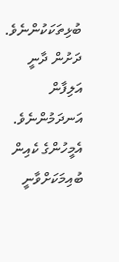ބުޅިތަކަކުންނެވެ. ދަށުން ދާނީ އަލިފާން އަނދަމުންނެވެ. އެމީހުންގެ ކެއިން ބުއިމަކަށްވާނީ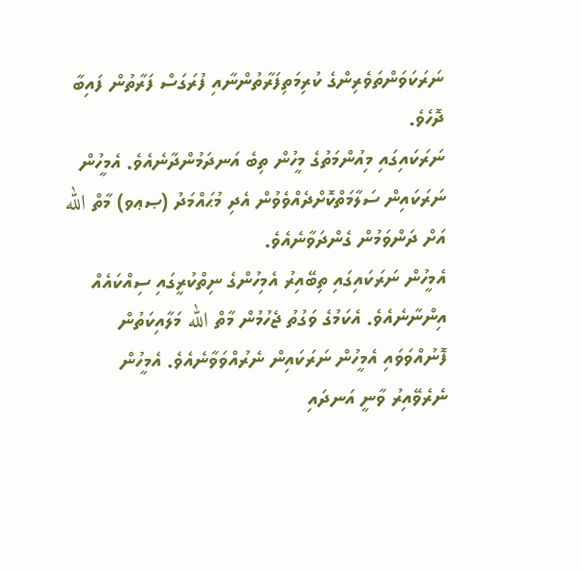ނަރަކަވަންތަވެރިންގެ ކުރިމަތިފަރާތުންނާއި ފުރަގަސް ފަރާތުން ފައިބާ ދޮހެވެ.
ނަރަކައިގައި މިއުންމަތުގެ މީހުން ތިބެ އަނދަމުންދާނެއެވެ. އެމީހުން ނަރަކައިން ސަލާމަތްކޮށްދެއްވެވުން އެދި މުޙައްމަދު (ޞޢވ) މާތް الله އަށް ދަންވަމުން ގެންދަވާނެއެވެ.
އެމީހުން ނަރަކައިގައި ތިބޭއިރު އެމިހުންގެ ނިތްކުރީގައި ސިއްކައެއް އިންނާނެއެވެ. އެކަމުގެ ވަގުތު ޖެހުމުން މާތް الله މަލާއިކަތުން ފޮނުއްވަވައި އެމީހުން ނަރަކައިން ނެރުއްވަވާނެއެވެ. އެމީހުން ނެރެވޭއިރު ވާނީ އަނދައި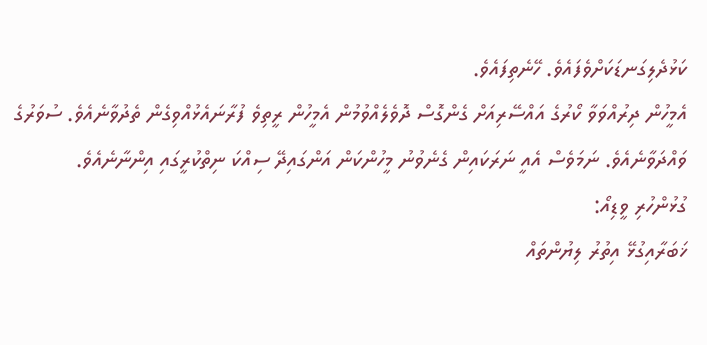ކަޅުދެލިގަނޑަކަށްވެފައެވެ. ހޭނެތިފައެވެ.
އެމީހުން ދިރުއްވަވާ ކޯރުގެ އައްސޭރިއަށް ގެންގޮސް ދޮވެލެއްވުމުން އެމީހުން ރީތިވެ ފުރާނައެޅުއްވިގެން ތެދުވާނެއެވެ. ސުވަރުގެ ވައްދަވާނެއެވެ. ނަމަވެސް އެއީ ނަރަކައިން ގެނެވުނު މީހުންކަން އަންގައިދޭ ސިއްކަ ނިތްކުރީގައި އިންނާނެއެވެ.
ގުޅުންހުރި ވީޑިއޯ:
ޚަބަރާއިގުޅޭ އިތުރު ލިޔުންތައް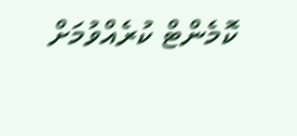ކޮމެންޓް ކުރެއްވުމަށް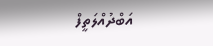އަބްދުއްލަތީފް